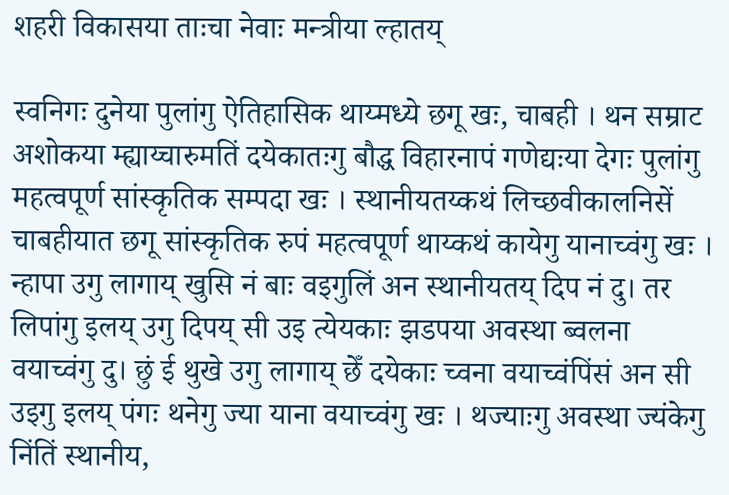शहरी विकासया ताःचा नेवाः मन्त्रीया ल्हातय्

स्वनिगः दुनेया पुलांगु ऐतिहासिक थाय्मध्ये छगू खः, चाबही । थन सम्राट अशोकया म्ह्याय्चारुमतिं दयेकातःगु बौद्ध विहारनापं गणेद्यःया देगः पुलांगु महत्वपूर्ण सांस्कृतिक सम्पदा खः । स्थानीयतय्कथं लिच्छवीकालनिसें चाबहीयात छगू सांस्कृतिक रुपं महत्वपूर्ण थाय्कथं कायेगु यानाच्वंगु खः । न्हापा उगु लागाय् खुसि नं बाः वइगुलिं अन स्थानीयतय् दिप नं दु। तर लिपांगु इलय् उगु दिपय् सी उइ त्येयकाः झडपया अवस्था ब्वलना वयाच्वंगु दु। छुं ई थुखे उगु लागाय् छेँ दयेकाः च्वना वयाच्वंपिंसं अन सी उइगु इलय् पंगः थनेगु ज्या याना वयाच्वंगु खः । थज्याःगु अवस्था ज्यंकेगु निंतिं स्थानीय,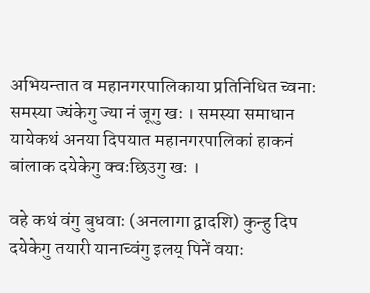अभियन्तात व महानगरपालिकाया प्रतिनिधित च्वनाः समस्या ज्यंकेगु ज्या नं जूगु खः । समस्या समाधान यायेकथं अनया दिपयात महानगरपालिकां हाकनं बांलाक दयेकेगु क्वःछिउगु खः ।

वहे कथं वंगु बुधवाः (अनलागा द्वादशि) कुन्हु दिप दयेकेगु तयारी यानाच्वंगु इलय् पिनें वयाः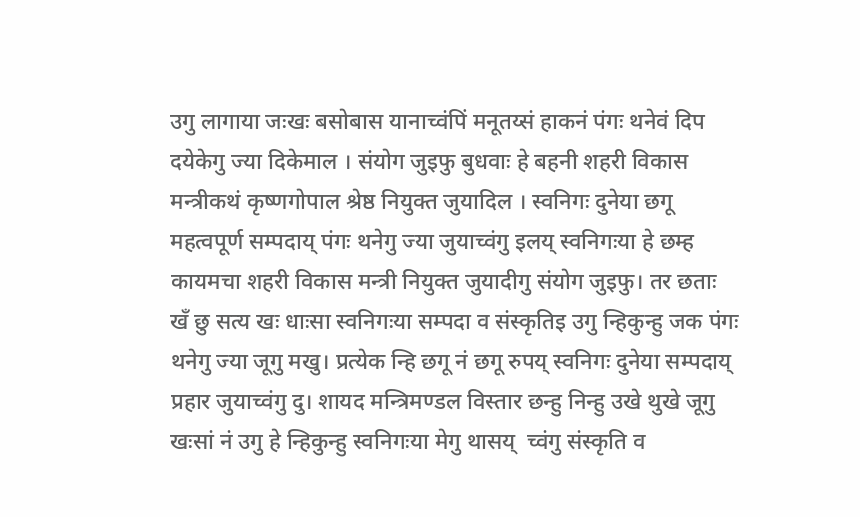उगु लागाया जःखः बसोबास यानाच्वंपिं मनूतय्सं हाकनं पंगः थनेवं दिप दयेकेगु ज्या दिकेमाल । संयोग जुइफु बुधवाः हे बहनी शहरी विकास मन्त्रीकथं कृष्णगोपाल श्रेष्ठ नियुक्त जुयादिल । स्वनिगः दुनेया छगू महत्वपूर्ण सम्पदाय् पंगः थनेगु ज्या जुयाच्वंगु इलय् स्वनिगःया हे छम्ह कायमचा शहरी विकास मन्त्री नियुक्त जुयादीगु संयोग जुइफु। तर छताः खँ छु सत्य खः धाःसा स्वनिगःया सम्पदा व संस्कृतिइ उगु न्हिकुन्हु जक पंगः थनेगु ज्या जूगु मखु। प्रत्येक न्हि छगू नं छगू रुपय् स्वनिगः दुनेया सम्पदाय् प्रहार जुयाच्वंगु दु। शायद मन्त्रिमण्डल विस्तार छन्हु निन्हु उखे थुखे जूगु खःसां नं उगु हे न्हिकुन्हु स्वनिगःया मेगु थासय्  च्वंगु संस्कृति व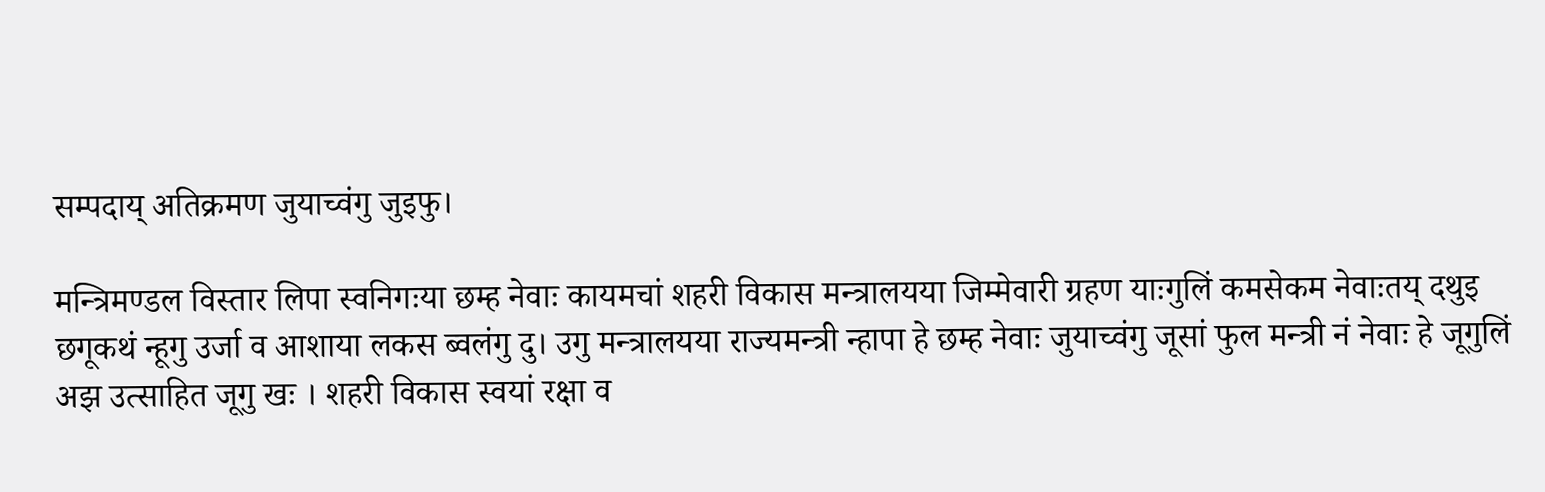सम्पदाय् अतिक्रमण जुयाच्वंगु जुइफु।

मन्त्रिमण्डल विस्तार लिपा स्वनिगःया छम्ह नेवाः कायमचां शहरी विकास मन्त्रालयया जिम्मेवारी ग्रहण याःगुलिं कमसेकम नेवाःतय् दथुइ छगूकथं न्हूगु उर्जा व आशाया लकस ब्वलंगु दु। उगु मन्त्रालयया राज्यमन्त्री न्हापा हे छम्ह नेवाः जुयाच्वंगु जूसां फुल मन्त्री नं नेवाः हे जूगुलिं अझ उत्साहित जूगु खः । शहरी विकास स्वयां रक्षा व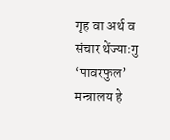गृह वा अर्थ व संचार थेंज्याःगु ‘पावरफुल’ मन्त्रालय हे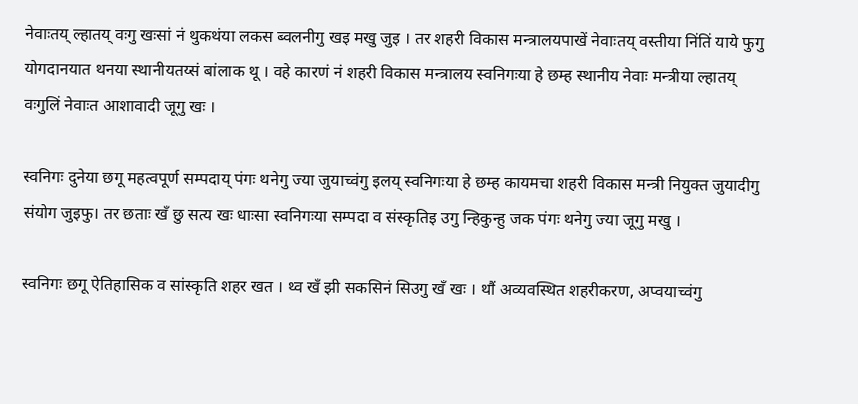नेवाःतय् ल्हातय् वःगु खःसां नं थुकथंया लकस ब्वलनीगु खइ मखु जुइ । तर शहरी विकास मन्त्रालयपाखें नेवाःतय् वस्तीया निंतिं याये फुगु योगदानयात थनया स्थानीयतय्सं बांलाक थू । वहे कारणं नं शहरी विकास मन्त्रालय स्वनिगःया हे छम्ह स्थानीय नेवाः मन्त्रीया ल्हातय् वःगुलिं नेवाःत आशावादी जूगु खः ।

स्वनिगः दुनेया छगू महत्वपूर्ण सम्पदाय् पंगः थनेगु ज्या जुयाच्वंगु इलय् स्वनिगःया हे छम्ह कायमचा शहरी विकास मन्त्री नियुक्त जुयादीगु संयोग जुइफु। तर छताः खँ छु सत्य खः धाःसा स्वनिगःया सम्पदा व संस्कृतिइ उगु न्हिकुन्हु जक पंगः थनेगु ज्या जूगु मखु ।

स्वनिगः छगू ऐतिहासिक व सांस्कृति शहर खत । थ्व खँ झी सकसिनं सिउगु खँ खः । थौं अव्यवस्थित शहरीकरण, अप्वयाच्वंगु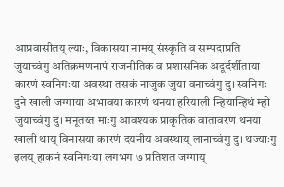आप्रवासीतय् ल्याः, विकासया नामय् संस्कृति व सम्पदाप्रति जुयाच्वंगु अतिक्रमणनापं राजनीतिक व प्रशासनिक अदूर्दर्शीताया कारणं स्वनिगःया अवस्था तसकं नाजुक जुया वनाच्वंगु दु। स्वनिगः दुने खाली जग्गाया अभावया कारणं थनया हरियाली न्हियान्हिथं म्हो जुयाच्वंगु दु। मनूतय्त माःगु आवश्यक प्राकृतिक वातावरण थनया खाली थाय् विनासया कारणं दयनीय अवस्थाय् लानाच्वंगु दु। थज्याःगु इलय् हाकनं स्वनिगःया लगभग ७ प्रतिशत जग्गाय्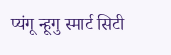प्यंगू न्हूगु स्मार्ट सिटी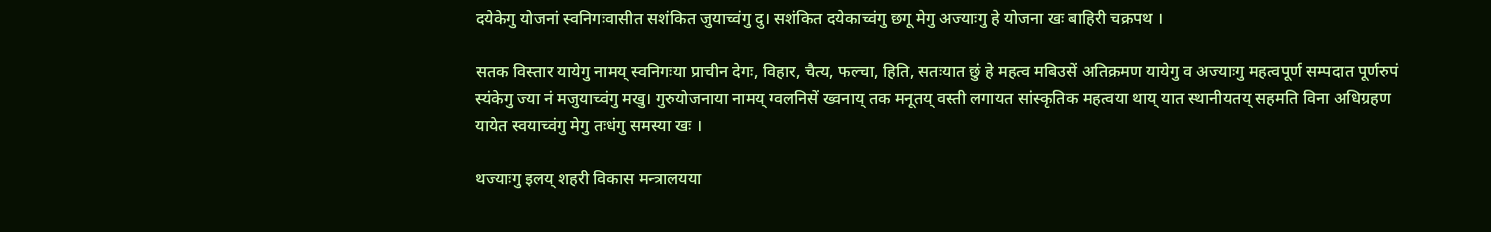दयेकेगु योजनां स्वनिगःवासीत सशंकित जुयाच्वंगु दु। सशंकित दयेकाच्वंगु छगू मेगु अज्याःगु हे योजना खः बाहिरी चक्रपथ ।

सतक विस्तार यायेगु नामय् स्वनिगःया प्राचीन देगः, विहार, चैत्य, फल्चा, हिति, सतःयात छुं हे महत्व मबिउसें अतिक्रमण यायेगु व अज्याःगु महत्वपूर्ण सम्पदात पूर्णरुपं स्यंकेगु ज्या नं मजुयाच्वंगु मखु। गुरुयोजनाया नामय् ग्वलनिसें ख्वनाय् तक मनूतय् वस्ती लगायत सांस्कृतिक महत्वया थाय् यात स्थानीयतय् सहमति विना अधिग्रहण यायेत स्वयाच्वंगु मेगु तःधंगु समस्या खः ।

थज्याःगु इलय् शहरी विकास मन्त्रालयया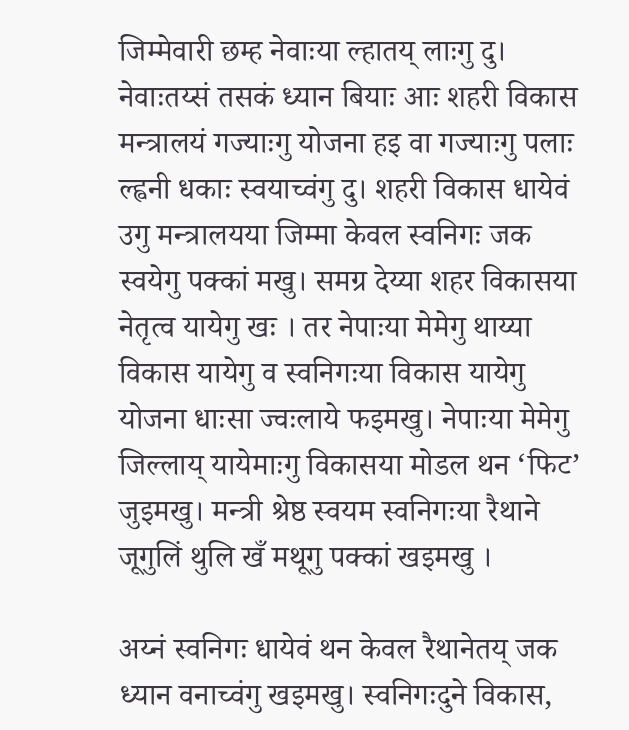जिम्मेवारी छम्ह नेवाःया ल्हातय् लाःगु दु। नेवाःतय्सं तसकं ध्यान बियाः आः शहरी विकास मन्त्रालयं गज्याःगु योजना हइ वा गज्याःगु पलाः ल्ह्वनी धकाः स्वयाच्वंगु दु। शहरी विकास धायेवं उगु मन्त्रालयया जिम्मा केवल स्वनिगः जक स्वयेगु पक्कां मखु। समग्र देय्या शहर विकासया नेतृत्व यायेगु खः । तर नेपाःया मेमेगु थाय्या विकास यायेगु व स्वनिगःया विकास यायेगु योजना धाःसा ज्वःलाये फइमखु। नेपाःया मेमेगु जिल्लाय् यायेमाःगु विकासया मोडल थन ‘फिट’ जुइमखु। मन्त्री श्रेष्ठ स्वयम स्वनिगःया रैथाने जूगुलिं थुलि खँ मथूगु पक्कां खइमखु ।

अय्नं स्वनिगः धायेवं थन केवल रैथानेतय् जक ध्यान वनाच्वंगु खइमखु। स्वनिगःदुने विकास,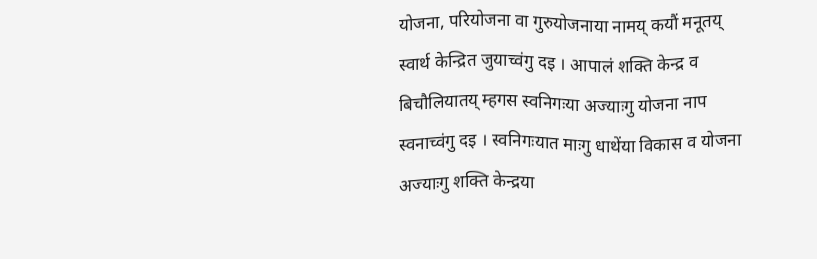योजना, परियोजना वा गुरुयोजनाया नामय् कयौं मनूतय् स्वार्थ केन्द्रित जुयाच्वंगु दइ । आपालं शक्ति केन्द्र व बिचौलियातय् म्हगस स्वनिगःया अज्याःगु योजना नाप स्वनाच्वंगु दइ । स्वनिगःयात माःगु धाथेंया विकास व योजना अज्याःगु शक्ति केन्द्रया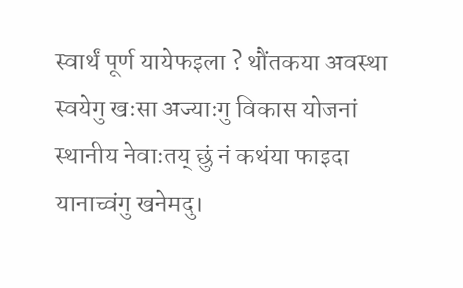स्वार्थं पूर्ण यायेफइला ? थौंतकया अवस्था स्वयेगु खःसा अज्याःगु विकास योजनां स्थानीय नेवाःतय् छुं नं कथंया फाइदा यानाच्वंगु खनेमदु।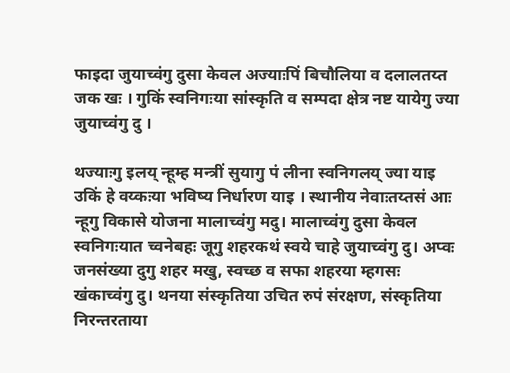फाइदा जुयाच्वंगु दुसा केवल अज्याःपिं बिचौलिया व दलालतय्त जक खः । गुकिं स्वनिगःया सांस्कृति व सम्पदा क्षेत्र नष्ट यायेगु ज्या जुयाच्वंगु दु ।

थज्याःगु इलय् न्हूम्ह मन्त्रीं सुयागु पं लीना स्वनिगलय् ज्या याइ उकिं हे वय्कःया भविष्य निर्धारण याइ । स्थानीय नेवाःतय्तसं आः न्हूगु विकासे योजना मालाच्वंगु मदु। मालाच्वंगु दुसा केवल स्वनिगःयात च्वनेबहः जूगु शहरकथं स्वये चाहे जुयाच्वंगु दु। अप्वः जनसंख्या दुगु शहर मखु, स्वच्छ व सफा शहरया म्हगसः खंकाच्वंगु दु। थनया संस्कृतिया उचित रुपं संरक्षण, संस्कृतिया निरन्तरताया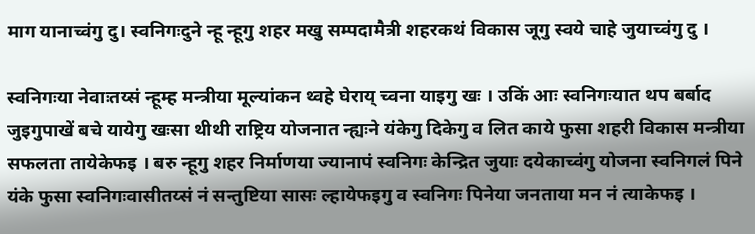माग यानाच्वंगु दु। स्वनिगःदुने न्हू न्हूगु शहर मखु सम्पदामैत्री शहरकथं विकास जूगु स्वये चाहे जुयाच्वंगु दु ।

स्वनिगःया नेवाःतय्सं न्हूम्ह मन्त्रीया मूल्यांकन थ्वहे घेराय् च्वना याइगु खः । उकिं आः स्वनिगःयात थप बर्बाद जुइगुपाखें बचे यायेगु खःसा थीथी राष्ट्रिय योजनात न्ह्यःने यंकेगु दिकेगु व लित काये फुसा शहरी विकास मन्त्रीया सफलता तायेकेफइ । बरु न्हूगु शहर निर्माणया ज्यानापं स्वनिगः केन्द्रित जुयाः दयेकाच्वंगु योजना स्वनिगलं पिने यंके फुसा स्वनिगःवासीतय्सं नं सन्तुष्टिया सासः ल्हायेफइगु व स्वनिगः पिनेया जनताया मन नं त्याकेफइ ।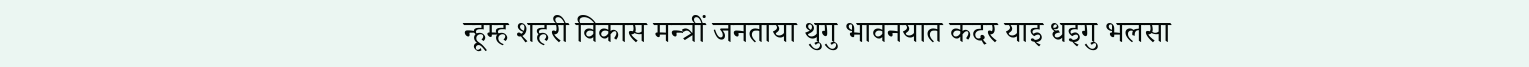न्हूम्ह शहरी विकास मन्त्रीं जनताया थुगु भावनयात कदर याइ धइगु भलसा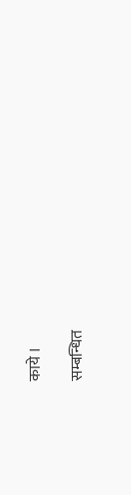काये ।

सम्बन्धित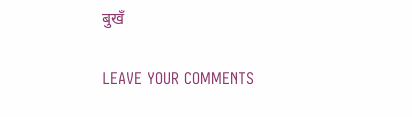बुखँ

LEAVE YOUR COMMENTS